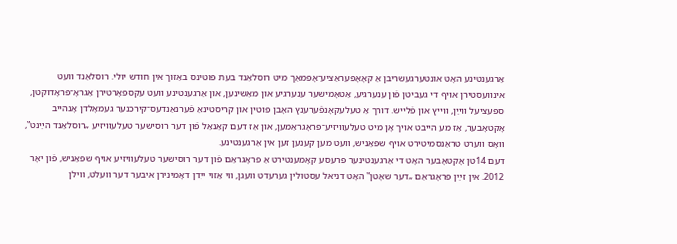אַרגענטינע האָט אונטערגעשריבן אַ קאָאָפּעראַציע־אָפּמאַך מיט רוסלאַנד בעת פּוטינס באַזוך אין חודש יולי. רוסלאַנד װעט אינװעסטירן אויף די געביטן פֿון ענערגיע, אַטאָמישער ענערגיע און מאַשינען, און אַרגענטינע װעט עקספּאָרטירן אַגראָ־פּראָדוקטן, ספּעציעל װײַן, װייץ און פֿלייש. דורך אַ טעלעקאָנפֿערענץ האָבן פּוטין און קריסטינאַ פֿערנאַנדעס־קירכנער געמאָלדן אָנהייב אָקטאָבער, אַז מע הייבט אויך אָן מיט טעלעװיזיע־פּראָגראַמען, און אַז דעם קאַנאַל פֿון דער רוסישער טעלעװיזיע „רוסלאַנד הײַנט‟, װאָס ווערט טראַנסמיטירט אויף שפּאַניש, װעט מען קענען זען אין אַרגענטינע.
דעם 14טן אָקטאָבער האָט די אַרגענטינער פּרעסע קאָמענטירט אַ פּראָגראַם פֿון דער רוסישער טעלעװיזיע אויף שפּאַניש, פֿון יאָר 2012. אין זײַן פּראָגראַם „דער שאָטן‟ האָט דניאל עסטולין גערעדט װעגן, װי אַזוי ייִדן דאָמינירן איבער דער װעלט, װילן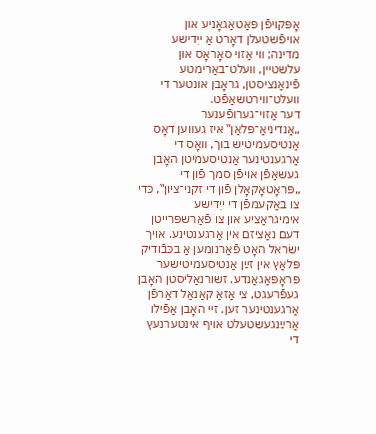אָפּקויפֿן פּאַטאַגאָניע און אויפֿשטעלן דאָרט אַ ייִדישע מדינה; װי אַזוי סאָראָס און עלשטיין, װעלט־באַרימטע פֿינאַנציסטן, גראָבן אונטער די װעלט־װירטשאַפֿט.
דער אַזוי־גערופֿענער „אַנדיניאַ־פּלאַן‟ איז געװען דאָס אַנטיסעמיטיש בוך, װאָס די אַרגענטינער אַנטיסעמיטן האָבן געשאַפֿן אויפֿן סמך פֿון די „פּראָטאָקאָלן פֿון די זקני־ציון‟, כּדי צו באַקעמפֿן די ייִדישע אימיגראַציע און צו פֿאַרשפּרייטן דעם נאַציזם אין אַרגענטינע. אויך ישׂראל האָט פֿאַרנומען אַ בכּבֿודיק פּלאַץ אין זײַן אַנטיסעמיטישער פּראָפּאַגאַנדע. זשורנאַליסטן האָבן געפֿרעגט, צי אַזאַ קאַנאַל דאַרפֿן אַרגענטינער זען. זיי האָבן אַפֿילו אַרײַנגעשטעלט אויף אינטערנעץ די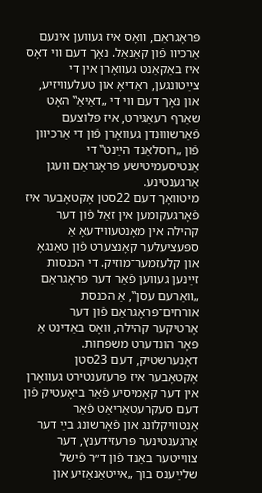פּראָגראַם, װאָס איז געװען אינעם אַרכיװ פֿון קאַנאַל. נאָך דעם װי דאָס איז באַקאַנט געװאָרן אין די צײַטונגען, ראַדיאָ און טעלעװיזיע, און נאָך דעם װי די „דאַיאַ‟ האָט שאַרף רעאַגירט, איז פּלוצעם פֿאַרשװוּנדן געוואָרן פֿון די אַרכיװן פֿון „רוסלאַנד הײַנט‟ די אַנטיסעמיטישע פּראָגראַם װעגן אַרגענטינע.
מיטװאָך דעם 22סטן אָקטאָבער איז פֿאָרגעקומען אין זאַל פֿון דער קהילה אין מאָנטעװידעאָ אַ ספּעציעלער קאָנצערט פֿון טאַנגאָ און קלעזמער־מוזיק. די הכנסות זײַנען געװען פֿאַר דער פּראָגראַם „װאַרעם עסן‟, אַ הכנסת אורחים־פּראָגראַם פֿון דער אָרטיקער קהילה, װאָס באַדינט אַ פּאָר הונדערט משפּחות.
דאָנערשטיק, דעם 23סטן אָקטאָבער איז פּרעזענטירט געװאָרן אין דער קאָמיסיע פֿאַר ביאָעטיק פֿון דעם סעקרעטאַריאַט פֿאַר אַנטװיקלונג און פֿאָרשונג בײַ דער אַרגענטינער פּרעזידענץ, דער צװייטער באַנד פֿון ד״ר פֿישל שלײַענס בוך „אייטאַנאַזיע און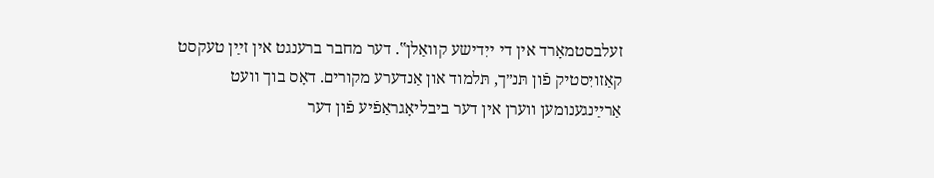זעלבסטמאָרד אין די ייִדישע קװאַלן‟. דער מחבר ברענגט אין זײַן טעקסט קאַזויִסטיק פֿון תּנ״ך, תּלמוד און אַנדערע מקורים. דאָס בוך װעט אַרײַנגענומען װערן אין דער ביבליאָגראַפֿיע פֿון דער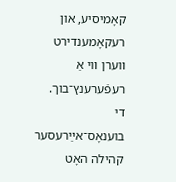קאָמיסיע, און רעקאָמענדירט װערן װי אַ רעפֿערענץ־בוך.
די בוענאָס־אײַרעסער קהילה האָט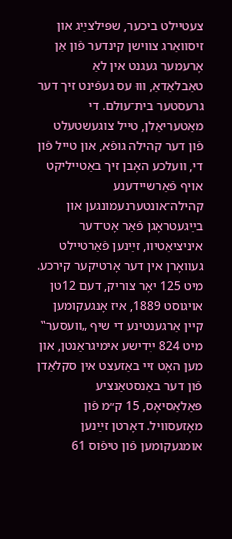צעטיילט ביכער, שפּילצײַג און זיסװאַרג צװישן קינדער פֿון אַן אָרעמער געגנט אין לאַ טאַבלאַדאַ, װוּ עס געפֿינט זיך דער גרעסטער בית־עולם. די מאַטעריאַלן, טייל צוגעשטעלט פֿון דער קהילה גופֿא, און טייל פֿון די, װעלכע האָבן זיך באַטייליקט אויף פֿאַרשיידענע קהילה־אונטערנעמונגען און בײַגעטראָגן פֿאַר אָט־דער איניציאַטיװ, זײַנען פֿאַרטיילט געװאָרן אין דער אָרטיקער קירכע.
מיט 125 יאָר צוריק, דעם 12טן אויגוסט 1889, איז אָנגעקומען קיין אַרגענטינע די שיף „װעסער‟ מיט 824 ייִדישע אימיגראַנטן, און מען האָט זיי באַזעצט אין סקלאַדן פֿון דער באַנסטאַנציע פּאַלאַסיאָס, 15 ק״מ פֿון מאָזעסװיל. דאָרטן זײַנען אומגעקומען פֿון טיפֿוס 61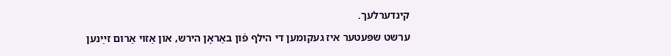קינדערלעך.
ערשט שפּעטער איז געקומען די הילף פֿון באַראָן הירש, און אַזוי אַרום זײַנען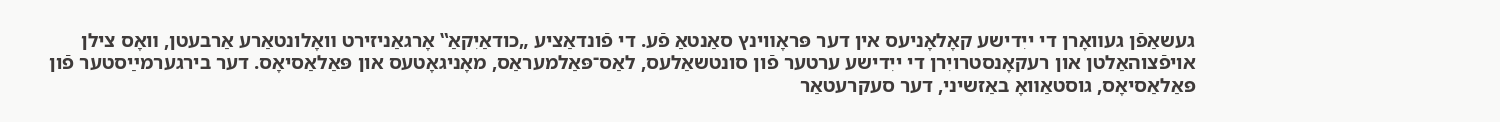געשאַפֿן געװאָרן די ייִדישע קאָלאָניעס אין דער פּראָװינץ סאַנטאַ פֿע. די פֿונדאַציע „כודאַיִקאַ‟ אָרגאַניזירט װאָלונטאַרע אַרבעטן, װאָס צילן אויפֿצוהאַלטן און רעקאָנסטרויִרן די ייִדישע ערטער פֿון סונטשאַלעס, לאַס־פּאַלמעראַס, מאָניגאָטעס און פּאַלאַסיאָס. דער בירגערמײַסטער פֿון פּאַלאַסיאָס, גוסטאַװאָ באַזשיני, דער סעקרעטאַר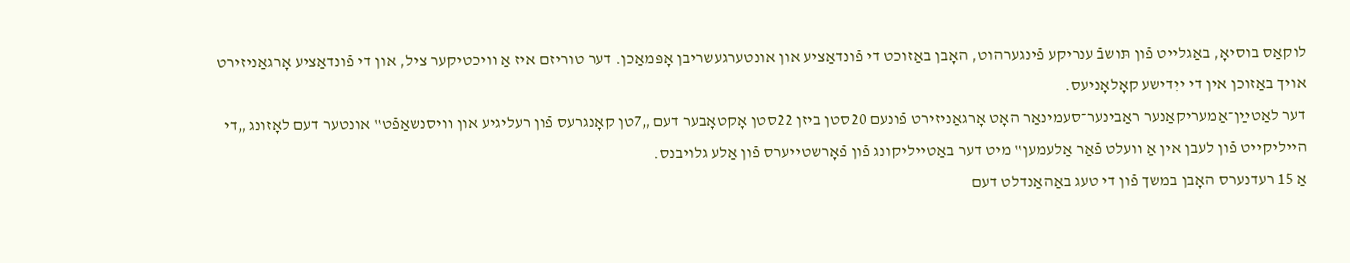לוקאַס בוסיאָ, באַגלייט פֿון תּושבֿ ענריקע פֿינגערהוט, האָבן באַזוכט די פֿונדאַציע און אונטערגעשריבן אָפּמאַכן. דער טוריזם איז אַ װיכטיקער ציל, און די פֿונדאַציע אָרגאַניזירט אויך באַזוכן אין די ייִדישע קאָלאָניעס.
דער לאַטײַן־אַמעריקאַנער ראַבינער־סעמינאַר האָט אָרגאַניזירט פֿונעם 20סטן ביזן 22סטן אָקטאָבער דעם „7טן קאָנגרעס פֿון רעליגיע און װיסנשאַפֿט‟ אונטער דעם לאָזונג „די הייליקייט פֿון לעבן אין אַ װעלט פֿאַר אַלעמען‟ מיט דער באַטייליקונג פֿון פֿאָרשטייערס פֿון אַלע גלויבנס.
אַ 15 רעדנערס האָבן במשך פֿון די טעג באַהאַנדלט דעם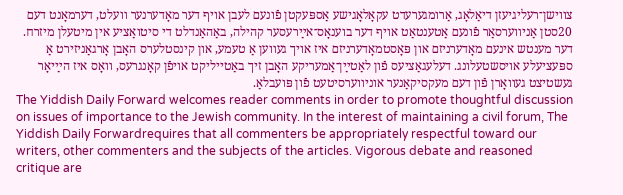צווישן־רעליגיעזן דיאַלאָג, אַרומגערעדט עקאָלאָגישע אַספּעקטן פֿונעם לעבן אויף דער מאָדערנער װעלט, דערמאָנט דעם 20סטן אַניװערסאַר פֿונעם אַטענטאַט אויף דער בוענאָס־אײַרעסער קהילה, באַהאַנדלט די סיטואַציע אין מיטעלן מיזרח. דער מענטש אינעם מאָדערניזם און פּאָסטמאָדערניזם איז אויך געװען אַ טעמע, און קינסטלערס האָבן אָרגאַניזירט אַ ספּעציעלע אויסשטעלונג. דעלעגאַציעס פֿון לאַטײַן־אַמעריקע האָבן זיך באַטייליקט אויפֿן קאָנגרעס, װאָס איז הײַיאָר געשטיצט געװאָרן פֿון דעם מעקסיקאַנער אוניװערסיטעט פֿון פּועבלאַ.
The Yiddish Daily Forward welcomes reader comments in order to promote thoughtful discussion on issues of importance to the Jewish community. In the interest of maintaining a civil forum, The Yiddish Daily Forwardrequires that all commenters be appropriately respectful toward our writers, other commenters and the subjects of the articles. Vigorous debate and reasoned critique are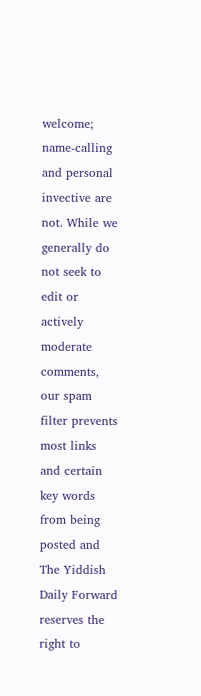welcome; name-calling and personal invective are not. While we generally do not seek to edit or actively moderate comments, our spam filter prevents most links and certain key words from being posted and The Yiddish Daily Forward reserves the right to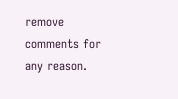remove comments for any reason.